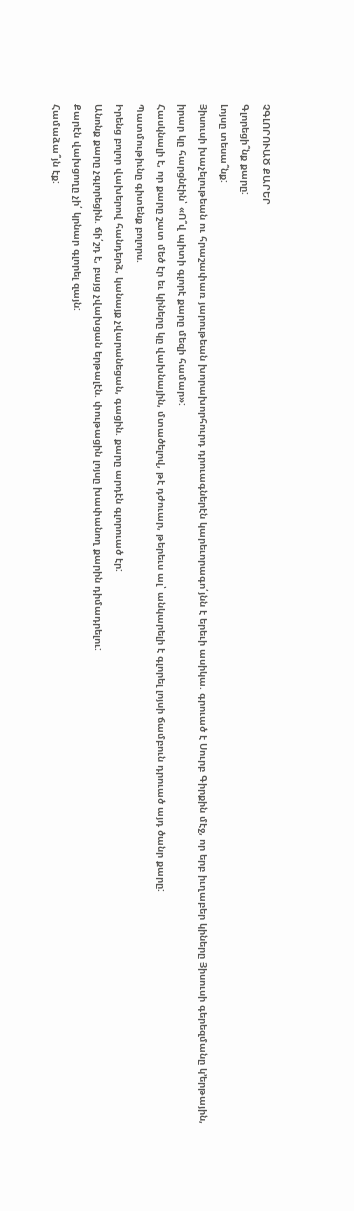ՉԳԼՈՐՈՒԱԾ ՔԱՐԵՐ
Գլորեցի՞նք քարը:
Լոյսը տեսա՞նք:
Յիսուսի խաչելութեան ու հրաշափառ յարութեան խորախորհուրդ դրուագներէն կարեւորագո՛յնն է երեւի ասիկա. գրուած է Սուրբ Գիրքին մէջ, որ երբ իւղաբեր կիները Յիսուսի գերեզմանը կ՚երթային, իրար կը հարցնէին՝ «Ո՞վ պիտի գլորէ քարը մեզի համար»:
Հասկնալի է, որ քարը շատ մեծ էր եւ կիները կը վախնային, մտածելով, թէ դժուար, թերեւս ալ՝ անկարելի է գլորել լոյսի ճամբուն դրուած այդ ծանր քարը:
Պատմութիւնը գիտենք բոլորս.
Իրենց բոլոր վախերով հանդերձ, կանայք չվարանեցան, գացին. քարը արդէն գլորուած էր:
Անոնք քարը չգլորեցին. ճի՛շդ է, բայց չվախցան երթալէն. փութացին լոյսը խափանող քարին դիմադրելու:
Քարէն վախցողը չի՛ կրնար գլորել զայն:
Համաձա՞յն էք: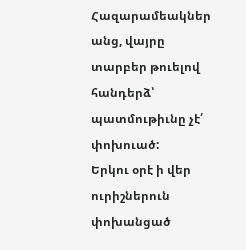Հազարամեակներ անց, վայրը տարբեր թուելով հանդերձ՝ պատմութիւնը չէ՛ փոխուած:
Երկու օրէ ի վեր ուրիշներուն փոխանցած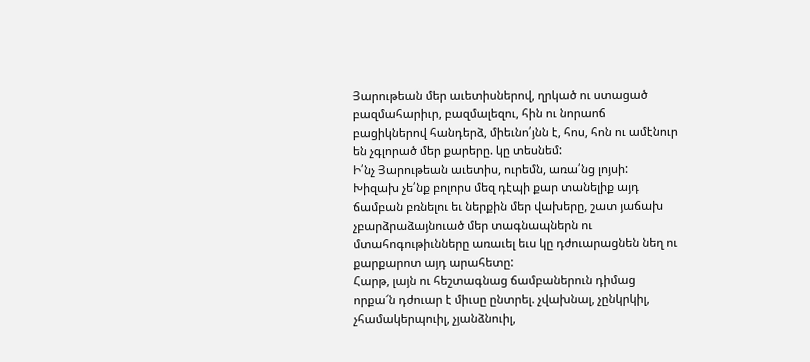Յարութեան մեր աւետիսներով, ղրկած ու ստացած բազմահարիւր, բազմալեզու, հին ու նորաոճ բացիկներով հանդերձ, միեւնո՛յնն է, հոս, հոն ու ամէնուր են չգլորած մեր քարերը. կը տեսնեմ:
Ի՛նչ Յարութեան աւետիս, ուրեմն, առա՛նց լոյսի:
Խիզախ չե՛նք բոլորս մեզ դէպի քար տանելիք այդ ճամբան բռնելու եւ ներքին մեր վախերը, շատ յաճախ չբարձրաձայնուած մեր տագնապներն ու մտահոգութիւնները առաւել եւս կը դժուարացնեն նեղ ու քարքարոտ այդ արահետը:
Հարթ, լայն ու հեշտագնաց ճամբաներուն դիմաց որքա՜ն դժուար է միւսը ընտրել. չվախնալ, չընկրկիլ, չհամակերպուիլ, չյանձնուիլ,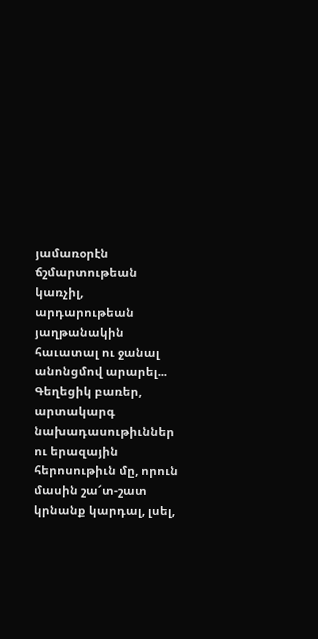յամառօրէն ճշմարտութեան կառչիլ, արդարութեան յաղթանակին հաւատալ ու ջանալ անոնցմով արարել...
Գեղեցիկ բառեր, արտակարգ նախադասութիւններ ու երազային հերոսութիւն մը, որուն մասին շա՜տ-շատ կրնանք կարդալ, լսել,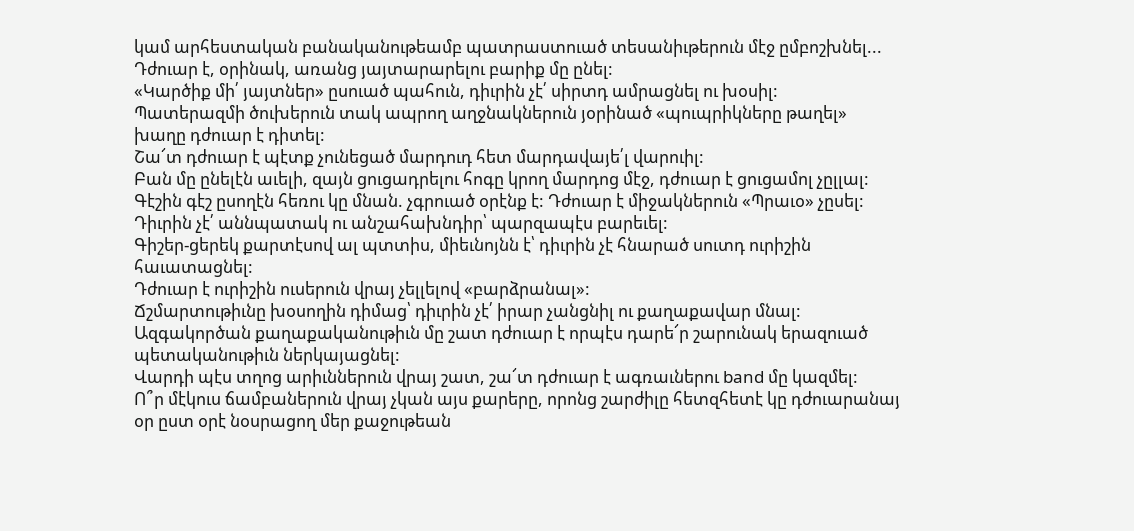կամ արհեստական բանականութեամբ պատրաստուած տեսանիւթերուն մէջ ըմբոշխնել...
Դժուար է, օրինակ, առանց յայտարարելու բարիք մը ընել:
«Կարծիք մի՛ յայտներ» ըսուած պահուն, դիւրին չէ՛ սիրտդ ամրացնել ու խօսիլ:
Պատերազմի ծուխերուն տակ ապրող աղջնակներուն յօրինած «պուպրիկները թաղել» խաղը դժուար է դիտել:
Շա՜տ դժուար է պէտք չունեցած մարդուդ հետ մարդավայե՛լ վարուիլ:
Բան մը ընելէն աւելի, զայն ցուցադրելու հոգը կրող մարդոց մէջ, դժուար է ցուցամոլ չըլլալ:
Գէշին գէշ ըսողէն հեռու կը մնան. չգրուած օրէնք է: Դժուար է միջակներուն «Պրաւօ» չըսել:
Դիւրին չէ՛ աննպատակ ու անշահախնդիր՝ պարզապէս բարեւել:
Գիշեր-ցերեկ քարտէսով ալ պտտիս, միեւնոյնն է՝ դիւրին չէ հնարած սուտդ ուրիշին հաւատացնել:
Դժուար է ուրիշին ուսերուն վրայ չելլելով «բարձրանալ»:
Ճշմարտութիւնը խօսողին դիմաց՝ դիւրին չէ՛ իրար չանցնիլ ու քաղաքավար մնալ:
Ազգակործան քաղաքականութիւն մը շատ դժուար է որպէս դարե՜ր շարունակ երազուած պետականութիւն ներկայացնել:
Վարդի պէս տղոց արիւններուն վրայ շատ, շա՜տ դժուար է ագռաւներու band մը կազմել:
Ո՞ր մէկուս ճամբաներուն վրայ չկան այս քարերը, որոնց շարժիլը հետզհետէ կը դժուարանայ օր ըստ օրէ նօսրացող մեր քաջութեան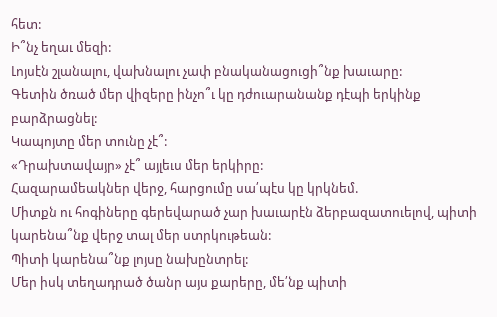հետ:
Ի՞նչ եղաւ մեզի:
Լոյսէն շլանալու, վախնալու չափ բնականացուցի՞նք խաւարը:
Գետին ծռած մեր վիզերը ինչո՞ւ կը դժուարանանք դէպի երկինք բարձրացնել:
Կապոյտը մեր տունը չէ՞:
«Դրախտավայր» չէ՞ այլեւս մեր երկիրը:
Հազարամեակներ վերջ, հարցումը սա՛պէս կը կրկնեմ.
Միտքն ու հոգիները գերեվարած չար խաւարէն ձերբազատուելով, պիտի կարենա՞նք վերջ տալ մեր ստրկութեան:
Պիտի կարենա՞նք լոյսը նախընտրել:
Մեր իսկ տեղադրած ծանր այս քարերը, մե՛նք պիտի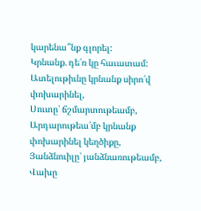կարենա՞նք գլորել:
Կրնանք. դե՛ռ կը հաւատամ:
Ատելութիւնը կրնանք սիրո՛վ փոխարինել,
Սուտը՝ ճշմարտութեամբ,
Արդարութեա՛մբ կրնանք փոխարինել կեղծիքը,
Յանձնուիլը՝ յանձնառութեամբ,
Վախը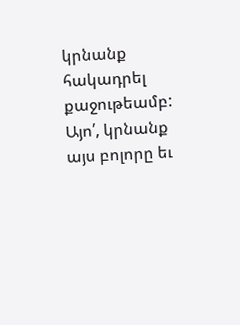կրնանք հակադրել քաջութեամբ:
Այո՛, կրնանք այս բոլորը եւ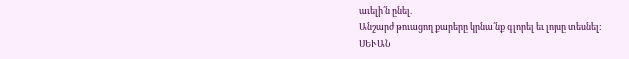աւելի՛ն ընել.
Անշարժ թուացող քարերը կրնա՛նք գլորել եւ լոյսը տեսնել:
ՍԵՒԱՆ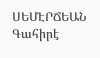ՍԵՄԷՐՃԵԱՆ
Գահիրէ